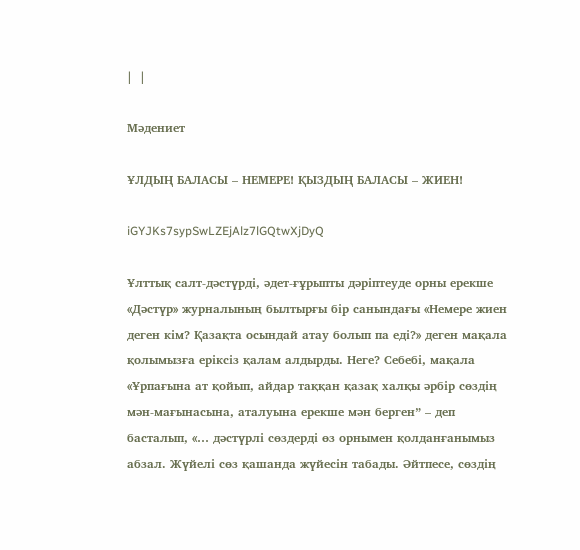|  |

Мәдениет

ҰЛДЫҢ БАЛАСЫ – НЕМЕРЕ! ҚЫЗДЫҢ БАЛАСЫ – ЖИЕН!

iGYJKs7sypSwLZEjAlz7lGQtwXjDyQ

Ұлттық салт-дәстүрді, әдет-ғұрыпты дәріптеуде орны ерекше «Дәстүр» журналының былтырғы бір санындағы «Немере жиен деген кім? Қазақта осындай атау болып па еді?» деген мақала қолымызға еріксіз қалам алдырды. Неге? Себебі, мақала «Ұрпағына ат қойып, айдар таққан қазақ халқы әрбір сөздің мән-мағынасына, аталуына ерекше мән берген” – деп басталып, «… дәстүрлі сөздерді өз орнымен қолданғанымыз абзал. Жүйелі сөз қашанда жүйесін табады. Әйтпесе, сөздің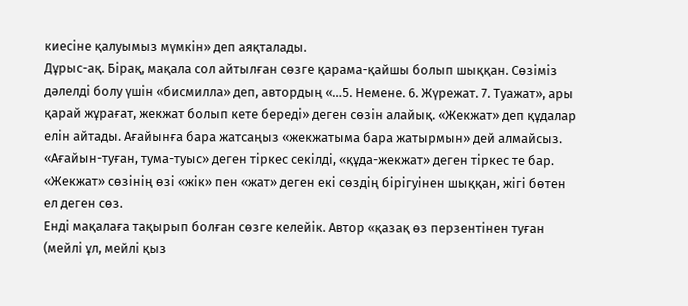киесіне қалуымыз мүмкін» деп аяқталады.
Дұрыс-ақ. Бірақ, мақала сол айтылған сөзге қарама-қайшы болып шыққан. Сөзіміз дәлелді болу үшін «бисмилла» деп, автордың «…5. Немене. 6. Жүрежат. 7. Туажат», ары қарай жұрағат, жекжат болып кете береді» деген сөзін алайық. «Жекжат» деп құдалар елін айтады. Ағайынға бара жатсаңыз «жекжатыма бара жатырмын» дей алмайсыз. «Ағайын-туған, тума-туыс» деген тіркес секілді, «құда-жекжат» деген тіркес те бар. «Жекжат» сөзінің өзі «жік» пен «жат» деген екі сөздің бірігуінен шыққан, жігі бөтен ел деген сөз.
Енді мақалаға тақырып болған сөзге келейік. Автор «қазақ өз перзентінен туған (мейлі ұл, мейлі қыз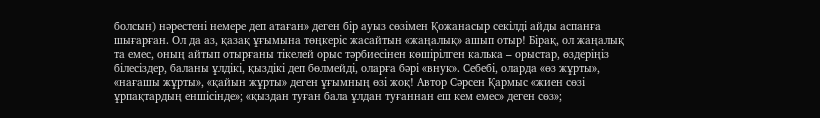болсын) нәрестені немере деп атаған» деген бір ауыз сөзімен Қожанасыр секілді айды аспанға шығарған. Ол да аз, қазақ ұғымына төңкеріс жасайтын «жаңалық» ашып отыр! Бірақ, ол жаңалық та емес, оның айтып отырғаны тікелей орыс тәрбиесінен көшірілген калька – орыстар, өздеріңіз білесіздер, баланы ұлдікі, қыздікі деп бөлмейді, оларға бәрі «внук». Себебі, оларда «өз жұрты», «нағашы жұрты», «қайын жұрты» деген ұғымның өзі жоқ! Автор Сәрсен Қармыс «жиен сөзі ұрпақтардың еншісінде»; «қыздан туған бала ұлдан туғаннан еш кем емес» деген сөз»;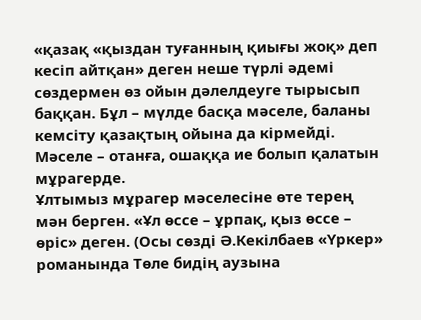«қазақ «қыздан туғанның қиығы жоқ» деп кесіп айтқан» деген неше түрлі әдемі сөздермен өз ойын дәлелдеуге тырысып баққан. Бұл – мүлде басқа мәселе, баланы кемсіту қазақтың ойына да кірмейді. Мәселе – отанға, ошаққа ие болып қалатын мұрагерде.
Ұлтымыз мұрагер мәселесіне өте терең мән берген. «Ұл өссе – ұрпақ, қыз өссе – өріс» деген. (Осы сөзді Ә.Кекілбаев «Үркер» романында Төле бидің аузына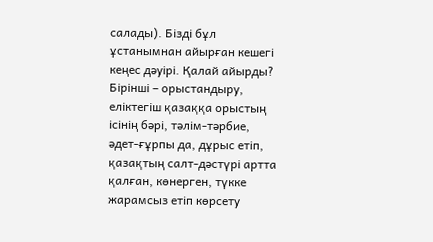салады). Бізді бұл ұстанымнан айырған кешегі кеңес дәуірі. Қалай айырды? Бірінші – орыстандыру, еліктегіш қазаққа орыстың ісінің бәрі, тәлім-тәрбие, әдет-ғұрпы да, дұрыс етіп, қазақтың салт-дәстүрі артта қалған, көнерген, түкке жарамсыз етіп көрсету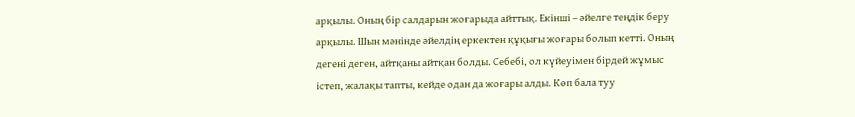арқылы. Оның бір салдарын жоғарыда айттық. Екінші – әйелге теңдік беру арқылы. Шын мәнінде әйелдің еркектен құқығы жоғары болып кетті. Оның дегені деген, айтқаны айтқан болды. Себебі, ол күйеуімен бірдей жұмыс істеп, жалақы тапты, кейде одан да жоғары алды. Көп бала туу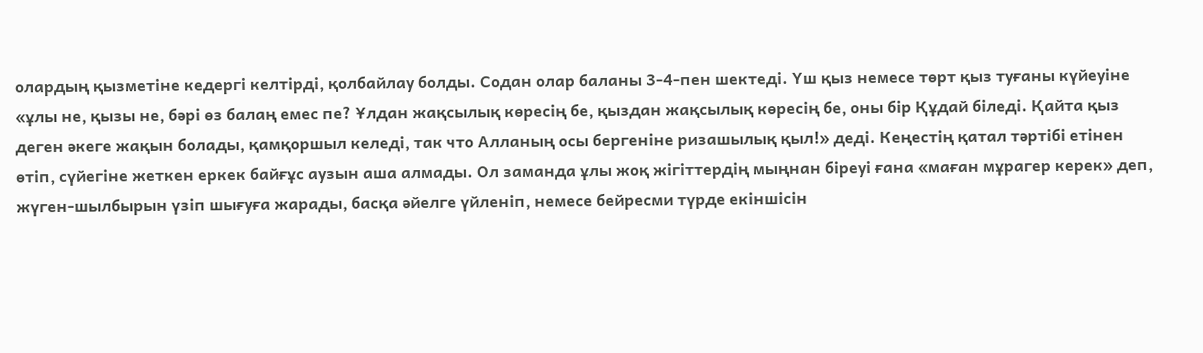олардың қызметіне кедергі келтірді, қолбайлау болды. Содан олар баланы 3-4-пен шектеді. Үш қыз немесе төрт қыз туғаны күйеуіне «ұлы не, қызы не, бәрі өз балаң емес пе? Ұлдан жақсылық көресің бе, қыздан жақсылық көресің бе, оны бір Құдай біледі. Қайта қыз деген әкеге жақын болады, қамқоршыл келеді, так что Алланың осы бергеніне ризашылық қыл!» деді. Кеңестің қатал тәртібі етінен өтіп, сүйегіне жеткен еркек байғұс аузын аша алмады. Ол заманда ұлы жоқ жігіттердің мыңнан біреуі ғана «маған мұрагер керек» деп, жүген-шылбырын үзіп шығуға жарады, басқа әйелге үйленіп, немесе бейресми түрде екіншісін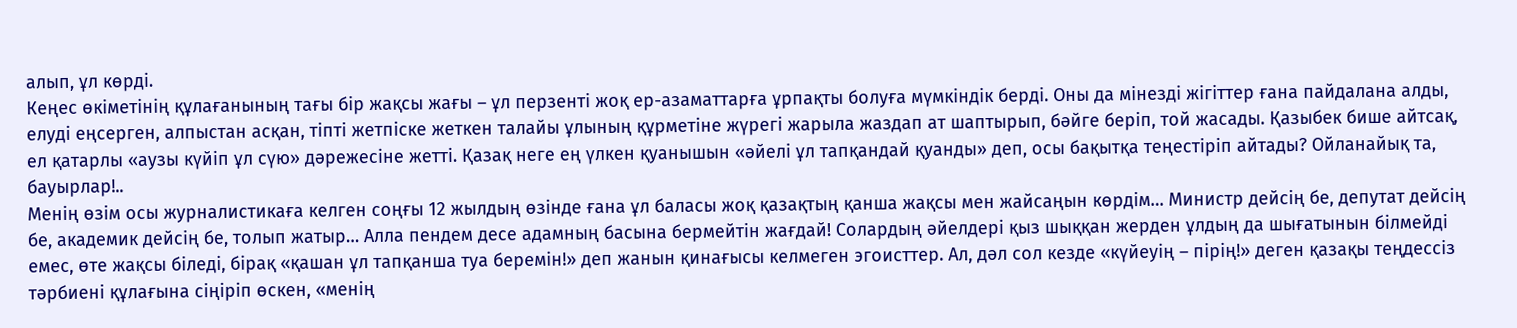алып, ұл көрді.
Кеңес өкіметінің құлағанының тағы бір жақсы жағы – ұл перзенті жоқ ер-азаматтарға ұрпақты болуға мүмкіндік берді. Оны да мінезді жігіттер ғана пайдалана алды, елуді еңсерген, алпыстан асқан, тіпті жетпіске жеткен талайы ұлының құрметіне жүрегі жарыла жаздап ат шаптырып, бәйге беріп, той жасады. Қазыбек бише айтсақ, ел қатарлы «аузы күйіп ұл сүю» дәрежесіне жетті. Қазақ неге ең үлкен қуанышын «әйелі ұл тапқандай қуанды» деп, осы бақытқа теңестіріп айтады? Ойланайық та, бауырлар!..
Менің өзім осы журналистикаға келген соңғы 12 жылдың өзінде ғана ұл баласы жоқ қазақтың қанша жақсы мен жайсаңын көрдім… Министр дейсің бе, депутат дейсің бе, академик дейсің бе, толып жатыр… Алла пендем десе адамның басына бермейтін жағдай! Солардың әйелдері қыз шыққан жерден ұлдың да шығатынын білмейді емес, өте жақсы біледі, бірақ «қашан ұл тапқанша туа беремін!» деп жанын қинағысы келмеген эгоисттер. Ал, дәл сол кезде «күйеуің – пірің!» деген қазақы теңдессіз тәрбиені құлағына сіңіріп өскен, «менің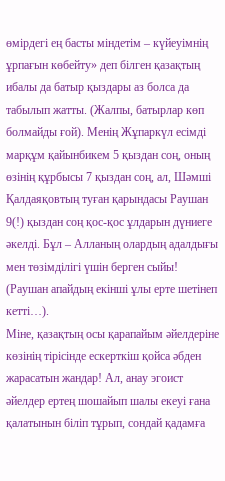өмірдегі ең басты міндетім – күйеуімнің ұрпағын көбейту» деп білген қазақтың ибалы да батыр қыздары аз болса да табылып жатты. (Жалпы, батырлар көп болмайды ғой). Менің Жұпаркүл есімді марқұм қайынбикем 5 қыздан соң, оның өзінің құрбысы 7 қыздан соң, ал, Шәмші Қалдаяқовтың туған қарындасы Раушан 9(!) қыздан соң қос-қос ұлдарын дүниеге әкелді. Бұл – Алланың олардың адалдығы мен төзімділігі үшін берген сыйы! (Раушан апайдың екінші ұлы ерте шетінеп кетті…).
Міне, қазақтың осы қарапайым әйелдеріне көзінің тірісінде ескерткіш қойса әбден жарасатын жандар! Ал, анау эгоист әйелдер ертең шошайып шалы екеуі ғана қалатынын біліп тұрып, сондай қадамға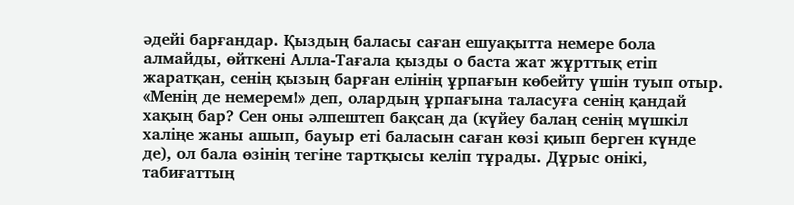әдейі барғандар. Қыздың баласы саған ешуақытта немере бола алмайды, өйткені Алла-Тағала қызды о баста жат жұрттық етіп жаратқан, сенің қызың барған елінің ұрпағын көбейту үшін туып отыр. «Менің де немерем!» деп, олардың ұрпағына таласуға сенің қандай хақың бар? Сен оны әлпештеп бақсаң да (күйеу балаң сенің мүшкіл халіңе жаны ашып, бауыр еті баласын саған көзі қиып берген күнде де), ол бала өзінің тегіне тартқысы келіп тұрады. Дұрыс онікі, табиғаттың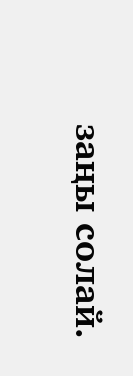заңы солай.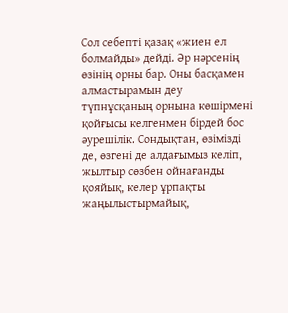Сол себепті қазақ «жиен ел болмайды» дейді. Әр нәрсенің өзінің орны бар. Оны басқамен алмастырамын деу түпнұсқаның орнына көшірмені қойғысы келгенмен бірдей бос әурешілік. Сондықтан, өзімізді де, өзгені де алдағымыз келіп, жылтыр сөзбен ойнағанды қояйық, келер ұрпақты жаңылыстырмайық,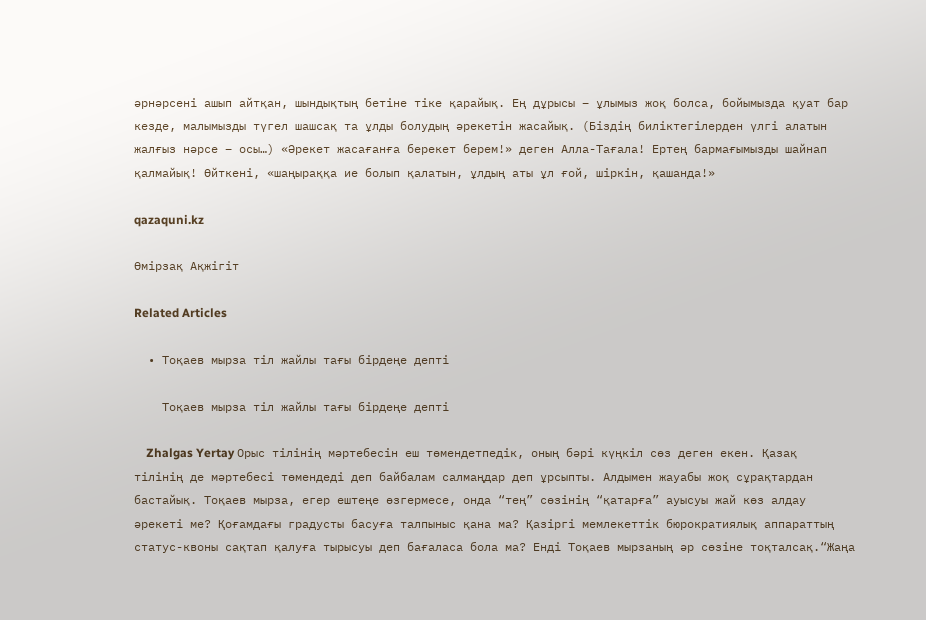әрнәрсені ашып айтқан, шындықтың бетіне тіке қарайық. Ең дұрысы – ұлымыз жоқ болса, бойымызда қуат бар кезде, малымызды түгел шашсақ та ұлды болудың әрекетін жасайық. (Біздің биліктегілерден үлгі алатын жалғыз нәрсе – осы…) «Әрекет жасағанға берекет берем!» деген Алла-Тағала! Ертең бармағымызды шайнап қалмайық! Өйткені, «шаңыраққа ие болып қалатын, ұлдың аты ұл ғой, шіркін, қашанда!»

qazaquni.kz

Өмірзақ Ақжігіт

Related Articles

  • Тоқаев мырза тіл жайлы тағы бірдеңе депті

    Тоқаев мырза тіл жайлы тағы бірдеңе депті

    Zhalgas Yertay Орыс тілінің мәртебесін еш төмендетпедік, оның бәрі күңкіл сөз деген екен. Қазақ тілінің де мәртебесі төмендеді деп байбалам салмаңдар деп ұрсыпты. Алдымен жауабы жоқ сұрақтардан бастайық. Тоқаев мырза, егер ештеңе өзгермесе, онда “тең” сөзінің “қатарға” ауысуы жай көз алдау әрекеті ме? Қоғамдағы градусты басуға талпыныс қана ма? Қазіргі мемлекеттік бюрократиялық аппараттың статус-квоны сақтап қалуға тырысуы деп бағаласа бола ма? Енді Тоқаев мырзаның әр сөзіне тоқталсақ.“Жаңа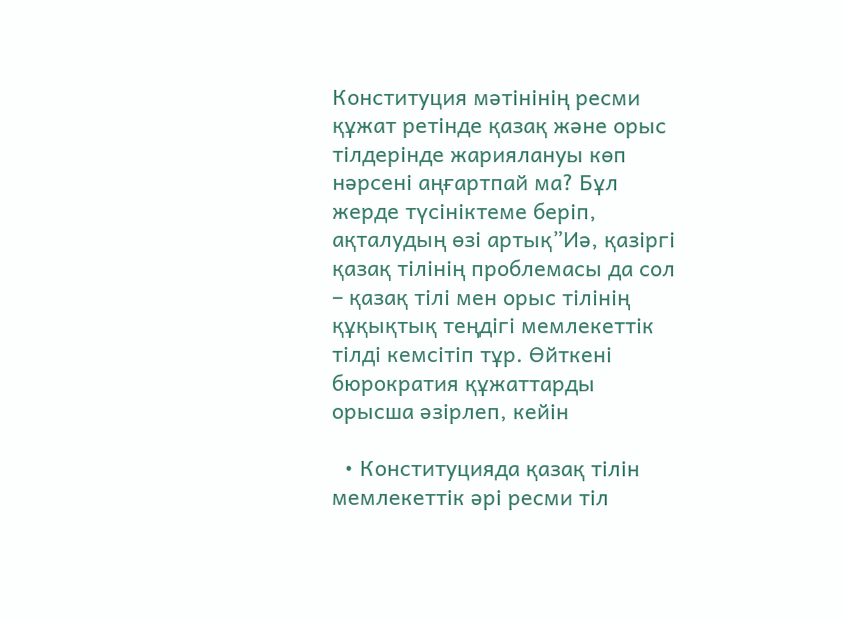Конституция мәтінінің ресми құжат ретінде қазақ және орыс тілдерінде жариялануы көп нәрсені аңғартпай ма? Бұл жерде түсініктеме беріп, ақталудың өзі артық”Иә, қазіргі қазақ тілінің проблемасы да сол – қазақ тілі мен орыс тілінің құқықтық теңдігі мемлекеттік тілді кемсітіп тұр. Өйткені бюрократия құжаттарды орысша әзірлеп, кейін

  • Конституцияда қазақ тілін мемлекеттік әрі ресми тіл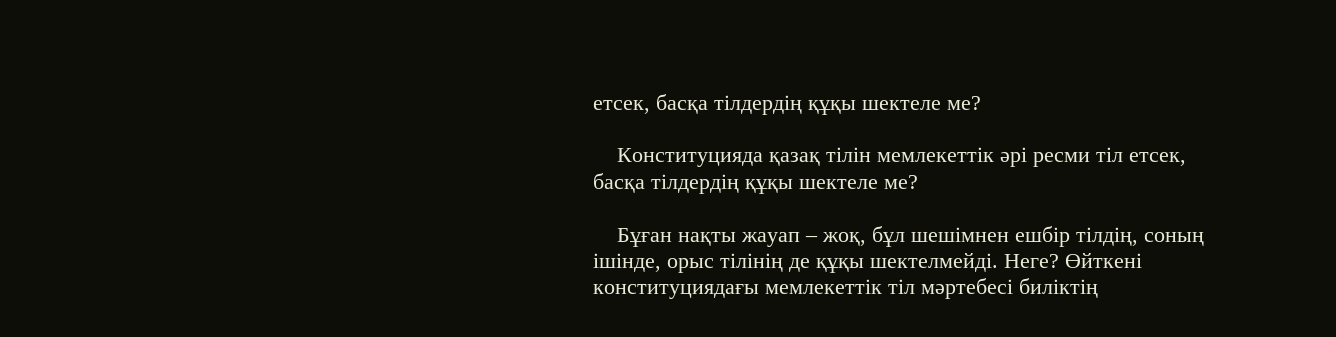етсек, басқа тілдердің құқы шектеле ме?

    Конституцияда қазақ тілін мемлекеттік әрі ресми тіл етсек, басқа тілдердің құқы шектеле ме?

    Бұған нақты жауап – жоқ, бұл шешімнен ешбір тілдің, соның ішінде, орыс тілінің де құқы шектелмейді. Неге? Өйткені конституциядағы мемлекеттік тіл мәртебесі биліктің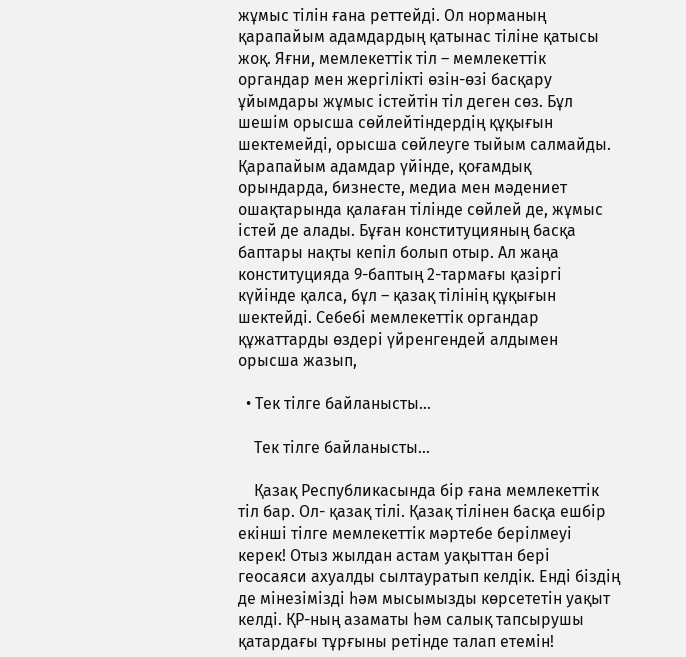жұмыс тілін ғана реттейді. Ол норманың қарапайым адамдардың қатынас тіліне қатысы жоқ. Яғни, мемлекеттік тіл – мемлекеттік органдар мен жергілікті өзін-өзі басқару ұйымдары жұмыс істейтін тіл деген сөз. Бұл шешім орысша сөйлейтіндердің құқығын шектемейді, орысша сөйлеуге тыйым салмайды. Қарапайым адамдар үйінде, қоғамдық орындарда, бизнесте, медиа мен мәдениет ошақтарында қалаған тілінде сөйлей де, жұмыс істей де алады. Бұған конституцияның басқа баптары нақты кепіл болып отыр. Ал жаңа конституцияда 9-баптың 2-тармағы қазіргі күйінде қалса, бұл – қазақ тілінің құқығын шектейді. Себебі мемлекеттік органдар құжаттарды өздері үйренгендей алдымен орысша жазып,

  • Тек тілге байланысты…

    Тек тілге байланысты…

    Қазақ Республикасында бір ғана мемлекеттік тіл бар. Ол- қазақ тілі. Қазақ тілінен басқа ешбір екінші тілге мемлекеттік мәртебе берілмеуі керек! Отыз жылдан астам уақыттан бері геосаяси ахуалды сылтауратып келдік. Енді біздің де мінезімізді һәм мысымызды көрсететін уақыт келді. ҚР-ның азаматы һәм салық тапсырушы қатардағы тұрғыны ретінде талап етемін!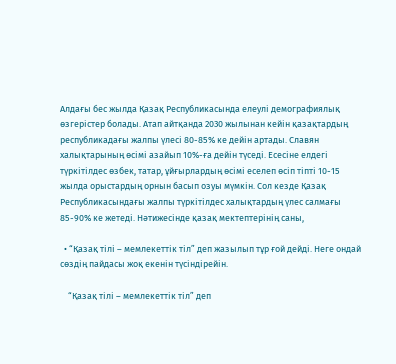Алдағы бес жылда Қазақ Республикасында елеулі демографиялық өзгерістер болады. Атап айтқанда 2030 жылынан кейін қазақтардың республикадағы жалпы үлесі 80-85% ке дейін артады. Славян халықтарының өсімі азайып 10%-ға дейін түседі. Есесіне елдегі түркітілдес өзбек, татар, ұйғырлардың өсімі еселеп өсіп тіпті 10-15 жылда орыстардың орнын басып озуы мүмкін. Сол кезде Қазақ Республикасындағы жалпы түркітілдес халықтардың үлес салмағы 85-90% ке жетеді. Нәтижесінде қазақ мектептерінің саны,

  • “Қазақ тілі – мемлекеттік тіл” деп жазылып тұр ғой дейді. Неге ондай сөздің пайдасы жоқ екенін түсіндірейін.

    “Қазақ тілі – мемлекеттік тіл” деп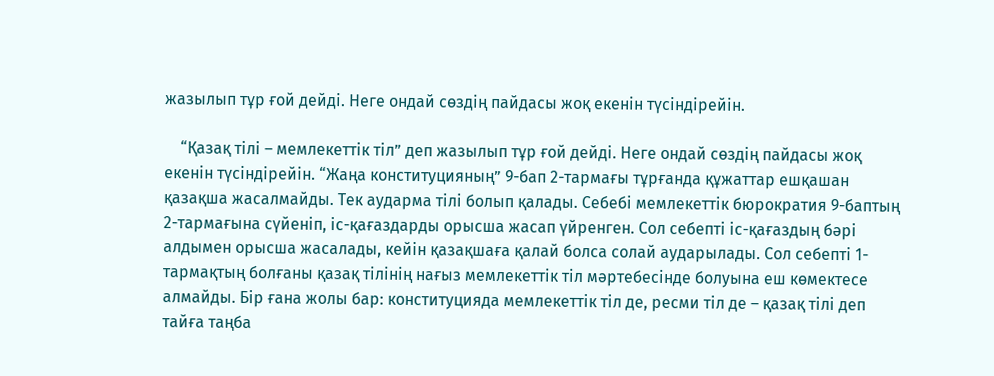жазылып тұр ғой дейді. Неге ондай сөздің пайдасы жоқ екенін түсіндірейін.

    “Қазақ тілі – мемлекеттік тіл” деп жазылып тұр ғой дейді. Неге ондай сөздің пайдасы жоқ екенін түсіндірейін. “Жаңа конституцияның” 9-бап 2-тармағы тұрғанда құжаттар ешқашан қазақша жасалмайды. Тек аударма тілі болып қалады. Себебі мемлекеттік бюрократия 9-баптың 2-тармағына сүйеніп, іс-қағаздарды орысша жасап үйренген. Сол себепті іс-қағаздың бәрі алдымен орысша жасалады, кейін қазақшаға қалай болса солай аударылады. Сол себепті 1-тармақтың болғаны қазақ тілінің нағыз мемлекеттік тіл мәртебесінде болуына еш көмектесе алмайды. Бір ғана жолы бар: конституцияда мемлекеттік тіл де, ресми тіл де – қазақ тілі деп тайға таңба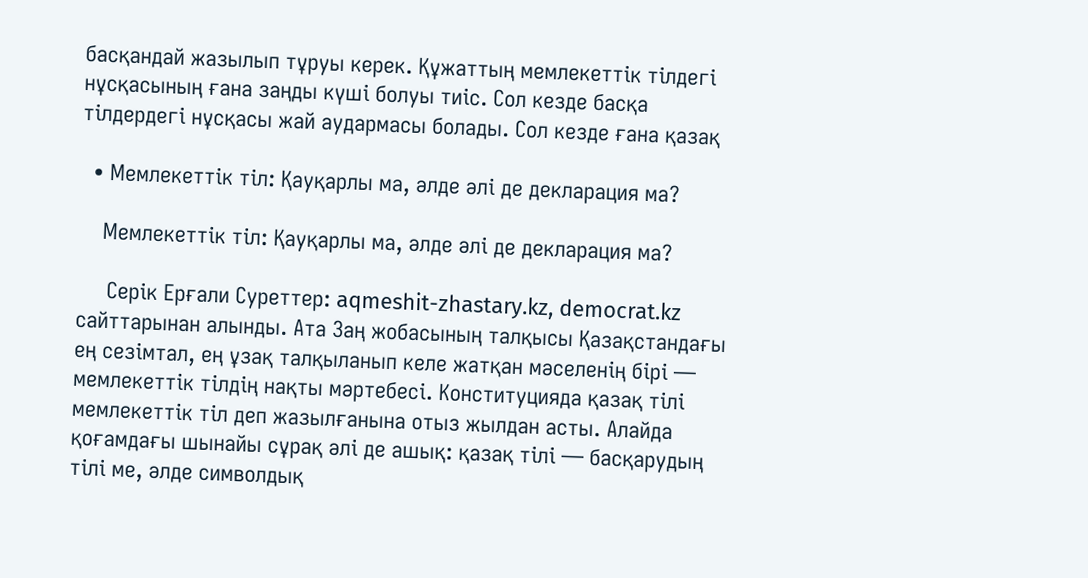басқандай жазылып тұруы керек. Құжаттың мемлекеттік тілдегі нұсқасының ғана заңды күші болуы тиіс. Сол кезде басқа тілдердегі нұсқасы жай аудармасы болады. Сол кезде ғана қазақ

  • Мемлекеттік тіл: Қауқарлы ма, әлде әлі де декларация ма?

    Мемлекеттік тіл: Қауқарлы ма, әлде әлі де декларация ма?

     Серік Ерғали Суреттер: aqmeshit-zhastary.kz, democrat.kz сайттарынан алынды. Ата Заң жобасының талқысы Қазақстандағы ең сезімтал, ең ұзақ талқыланып келе жатқан мәселенің бірі — мемлекеттік тілдің нақты мәртебесі. Конституцияда қазақ тілі мемлекеттік тіл деп жазылғанына отыз жылдан асты. Алайда қоғамдағы шынайы сұрақ әлі де ашық: қазақ тілі — басқарудың тілі ме, әлде символдық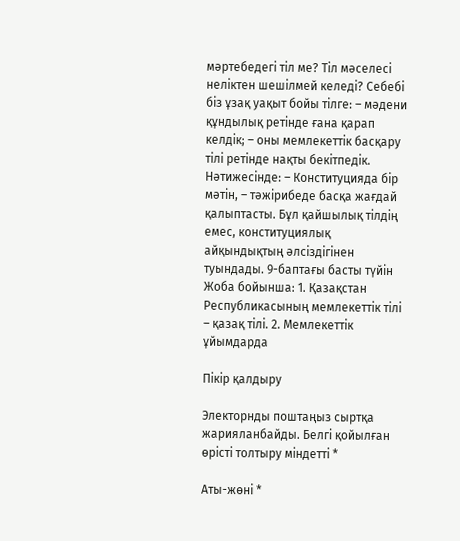мәртебедегі тіл ме? Тіл мәселесі неліктен шешілмей келеді? Себебі біз ұзақ уақыт бойы тілге: – мәдени құндылық ретінде ғана қарап келдік; – оны мемлекеттік басқару тілі ретінде нақты бекітпедік. Нәтижесінде: – Конституцияда бір мәтін, – тәжірибеде басқа жағдай қалыптасты. Бұл қайшылық тілдің емес, конституциялық айқындықтың әлсіздігінен туындады. 9-баптағы басты түйін Жоба бойынша: 1. Қазақстан Республикасының мемлекеттік тілі – қазақ тілі. 2. Мемлекеттік ұйымдарда

Пікір қалдыру

Электорнды поштаңыз сыртқа жарияланбайды. Белгі қойылған өрісті толтыру міндетті *

Аты-жөні *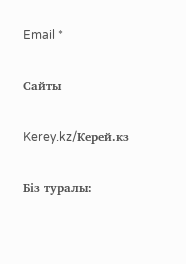Email *

Сайты

Kerey.kz/Керей.кз

Біз туралы: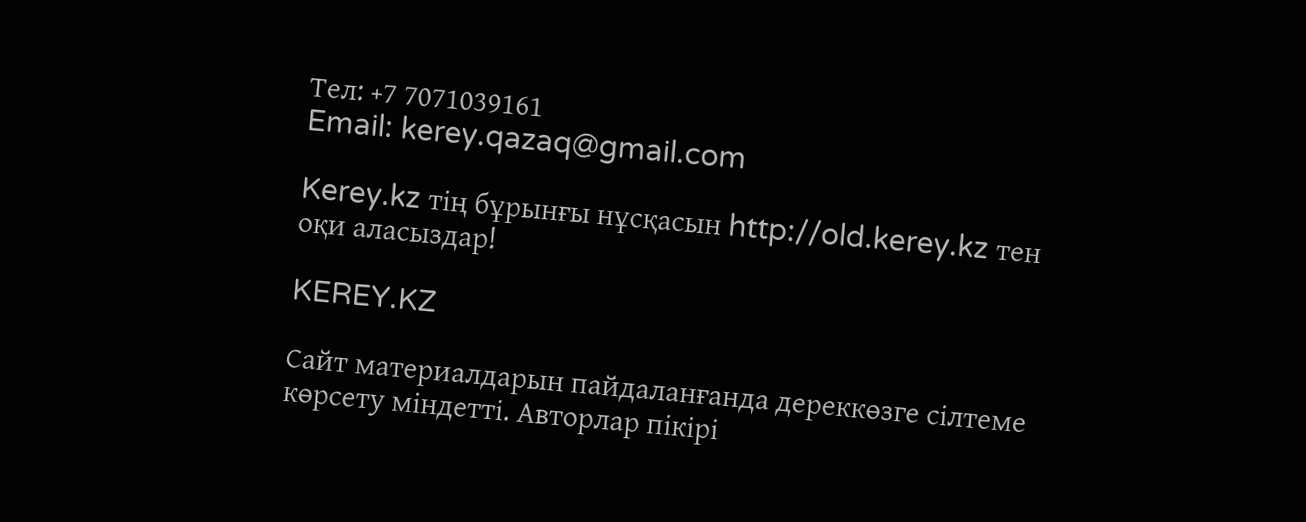Тел: +7 7071039161
Email: kerey.qazaq@gmail.com

Kerey.kz тің бұрынғы нұсқасын http://old.kerey.kz тен оқи аласыздар!

KEREY.KZ

Сайт материалдарын пайдаланғанда дереккөзге сілтеме көрсету міндетті. Авторлар пікірі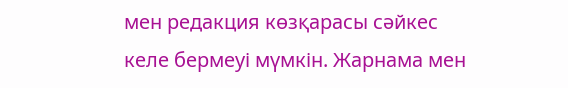мен редакция көзқарасы сәйкес келе бермеуі мүмкін. Жарнама мен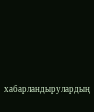хабарландырулардың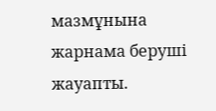мазмұнына жарнама беруші жауапты.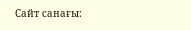Сайт санағы: